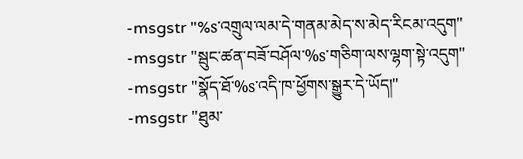-msgstr "%s་འགྲུལ་ལམ་དེ་གནམ་མེད་ས་མེད་རིངམ་འདུག"
-msgstr "སྦུང་ཚན་བཟོ་བཤོལ་%s་གཅིག་ལས་ལྷག་སྟེ་འདུག"
-msgstr "སྣོད་ཐོ་%s་འདི་ཁ་ཕྱོགས་སྒྱུར་དེ་ཡོད།"
-msgstr "ཐུམ་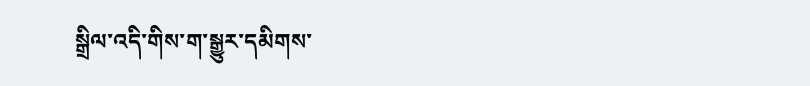སྒྲིལ་འདི་གིས་ག་སྒྱུར་དམིགས་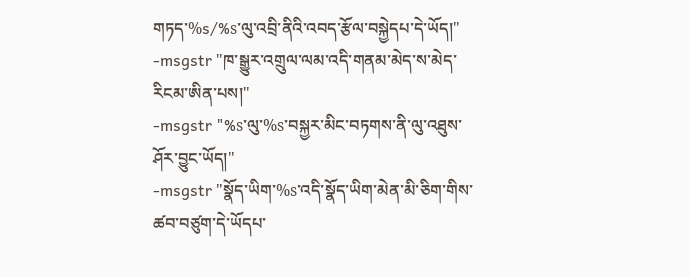གཏད་%s/%s་ལུ་འབྲི་ནིའི་འབད་རྩོལ་བསྐྱེདཔ་དེ་ཡོད།"
-msgstr "ཁ་སྒྱུར་འགྲུལ་ལམ་འདི་གནམ་མེད་ས་མེད་རིངམ་ཨིན་པས།"
-msgstr "%s་ལུ་%s་བསྐྱར་མིང་བཏགས་ནི་ལུ་འཐུས་ཤོར་བྱུང་ཡོད།"
-msgstr "སྣོད་ཡིག་%s་འདི་སྣོད་ཡིག་མེན་མི་ཅིག་གིས་ཚབ་བཙུག་དེ་ཡོདཔ་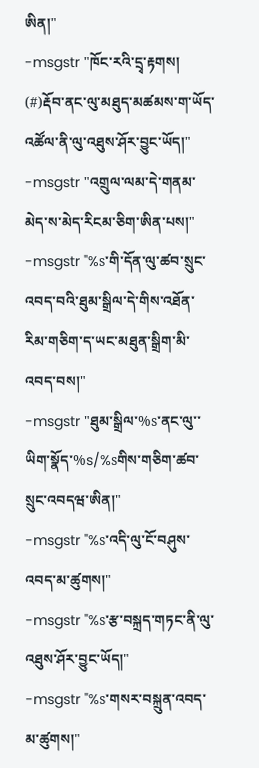ཨིན།"
-msgstr "ཁོང་རའི་དྲྭ་རྟགས། (#)རྡོབ་ནང་ལུ་མཐུད་མཚམས་ག་ཡོད་འཚོལ་ནི་ལུ་འཐུས་ཤོར་བྱུང་ཡོད།"
-msgstr "འགྲུལ་ལམ་དེ་གནམ་མེད་ས་མེད་རིངམ་ཅིག་ཨིན་པས།"
-msgstr "%s་གི་དོན་ལུ་ཚབ་སྲུང་འབད་བའི་ཐུམ་སྒྲིལ་དེ་གིས་འཐོན་རིམ་གཅིག་ད་ཡང་མཐུན་སྒྲིག་མི་འབད་བས།"
-msgstr "ཐུམ་སྒྲིལ་%s་ནང་ལུ་་ཡིག་སྣོད་%s/%sགིས་གཅིག་ཚབ་སྲུང་འབདཝ་ཨིན།"
-msgstr "%s་འདི་ལུ་ངོ་བཤུས་འབད་མ་ཚུགས།"
-msgstr "%s་རྩ་བསྐྲད་གཏང་ནི་ལུ་འཐུས་ཤོར་བྱུང་ཡོད།"
-msgstr "%s་གསར་བསྐྲུན་འབད་མ་ཚུགས།"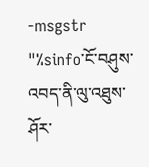-msgstr "%sinfo་ངོ་བཤུས་འབད་ནི་ལུ་འཐུས་ཤོར་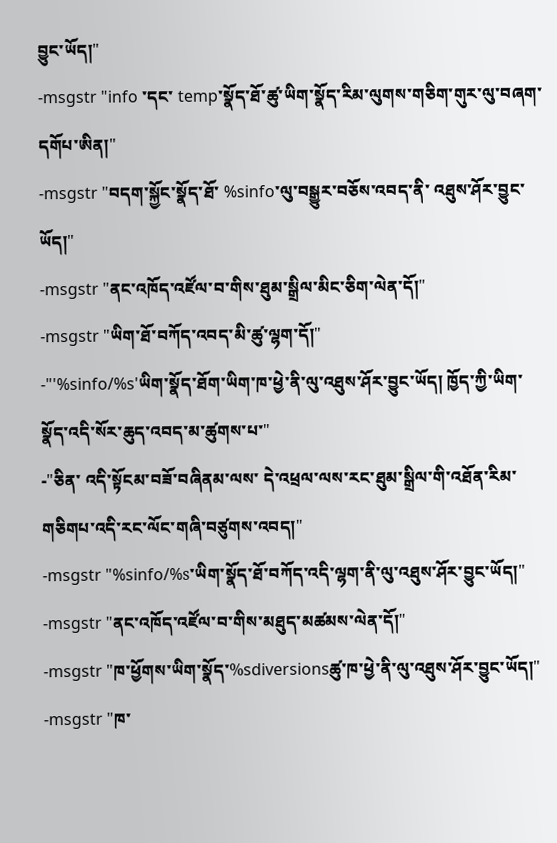བྱུང་ཡོད།"
-msgstr "info ་དང་ temp་སྣོད་ཐོ་ཚུ་ཡིག་སྣོད་རིམ་ལུགས་གཅིག་གུར་ལུ་བཞག་དགོཔ་ཨིན།"
-msgstr "བདག་སྐྱོང་སྣོད་ཐོ་ %sinfo་ལུ་བསྒྱུར་བཅོས་འབད་ནི་ འཐུས་ཤོར་བྱུང་ཡོད།"
-msgstr "ནང་འཁོད་འཛོལ་བ་གིས་ཐུམ་སྒྲིལ་མིང་ཅིག་ལེན་དོ།"
-msgstr "ཡིག་ཐོ་བཀོད་འབད་མི་ཚུ་ལྷག་དོ།"
-"'%sinfo/%s'ཡིག་སྣོད་ཐོག་ཡིག་ཁ་ཕྱེ་ནི་ལུ་འཐུས་ཤོར་བྱུང་ཡོད། ཁྱོད་ཀྱི་ཡིག་སྣོད་འདི་སོར་ཆུད་འབད་མ་ཚུགས་པ་"
-"ཅིན་ འདི་སྟོངམ་བཟོ་བཞིནམ་ལས་ དེ་འཕྲལ་ལས་རང་ཐུམ་སྒྲིལ་གི་འཐོན་རིམ་གཅིགཔ་འདི་རང་ལོང་གཞི་བཙུགས་འབད།"
-msgstr "%sinfo/%s་ཡིག་སྣོད་ཐོ་བཀོད་འདི་ལྷག་ནི་ལུ་འཐུས་ཤོར་བྱུང་ཡོད།"
-msgstr "ནང་འཁོད་འཛོལ་བ་གིས་མཐུད་མཚམས་ལེན་དོ།"
-msgstr "ཁ་ཕྱོགས་ཡིག་སྣོད་%sdiversionsཚུ་ཁ་ཕྱེ་ནི་ལུ་འཐུས་ཤོར་བྱུང་ཡོད།"
-msgstr "ཁ་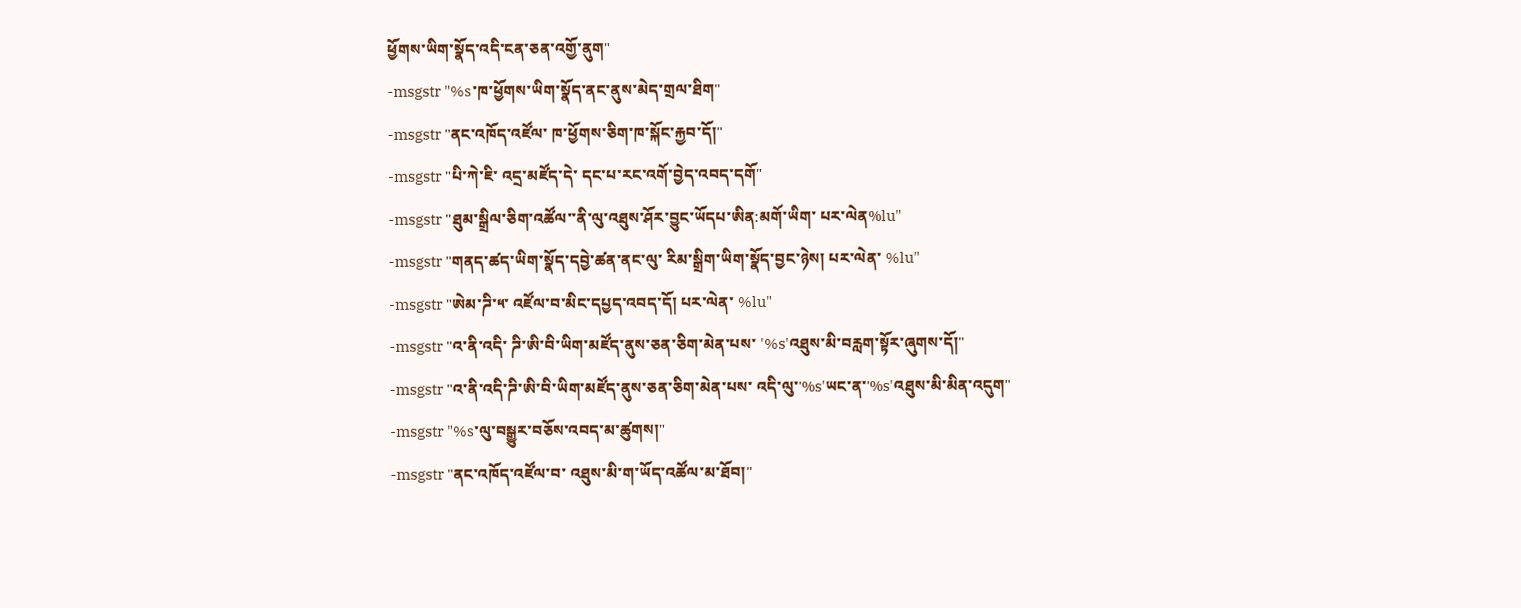ཕྱོགས་ཡིག་སྣོད་འདི་ངན་ཅན་འགྱོ་ནུག"
-msgstr "%s་ཁ་ཕྱོགས་ཡིག་སྣོད་ནང་ནུས་མེད་གྲལ་ཐིག"
-msgstr "ནང་འཁོད་འཛོལ་ ཁ་ཕྱོགས་ཅིག་ཁ་སྐོང་རྐྱབ་དོ།"
-msgstr "པི་ཀེ་ཇི་ འདྲ་མཛོད་དེ་ དང་པ་རང་འགོ་བྱེད་འབད་དགོ"
-msgstr "ཐུམ་སྒྲིལ་ཅིག་འཚོལ་་ནི་ལུ་འཐུས་ཤོར་བྱུང་ཡོདཔ་ཨིན:མགོ་ཡིག་ པར་ལེན%lu"
-msgstr "གནད་ཚད་ཡིག་སྣོད་དབྱེ་ཚན་ནང་ལུ་ རིམ་སྒྲིག་ཡིག་སྣོད་བྱང་ཉེས། པར་ལེན་ %lu"
-msgstr "ཨེམ་ཌི་༥་ འཛོལ་བ་མིང་དཔྱད་འབད་དོ། པར་ལེན་ %lu"
-msgstr "འ་ནི་འདི་ ཌི་ཨི་བི་ཡིག་མཛོད་ནུས་ཅན་ཅིག་མེན་པས་ '%s'འཐུས་མི་བརླག་སྟོར་ཞུགས་དོ།"
-msgstr "འ་ནི་འདི་ཌི་ཨི་བི་ཡིག་མཛོད་ནུས་ཅན་ཅིག་མེན་པས་ འདི་ལུ་'%s'ཡང་ན་'%s'འཐུས་མི་མིན་འདུག"
-msgstr "%s་ལུ་བསྒྱུར་བཅོས་འབད་མ་ཚུགས།"
-msgstr "ནང་འཁོད་འཛོལ་བ་ འཐུས་མི་ག་ཡོད་འཚོལ་མ་ཐོབ།"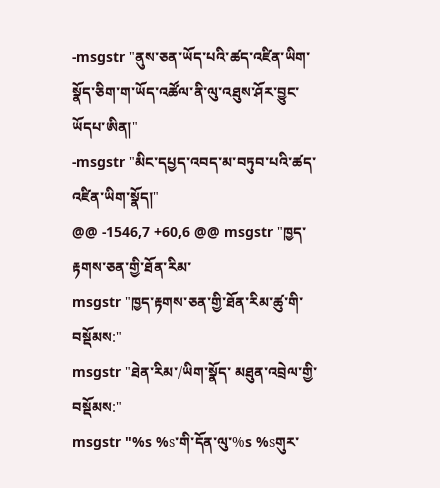-msgstr "ནུས་ཅན་ཡོད་པའི་ཚད་འཛིན་ཡིག་སྣོད་ཅིག་ག་ཡོད་འཚོལ་ནི་ལུ་འཐུས་ཤོར་བྱུང་ཡོདཔ་ཨིན།"
-msgstr "མིང་དཔྱད་འབད་མ་བཏུབ་པའི་ཚད་འཛིན་ཡིག་སྣོད།"
@@ -1546,7 +60,6 @@ msgstr "ཁྱད་རྟགས་ཅན་གྱི་ཐོན་རིམ་
msgstr "ཁྱད་རྟགས་ཅན་གྱི་ཐོན་རིམ་ཚུ་གི་བསྡོམས:"
msgstr "ཐེན་རིམ་/ཡིག་སྣོད་ མཐུན་འབྲེལ་གྱི་བསྡོམས:"
msgstr "%s %s་གི་དོན་ལུ་%s %sགུར་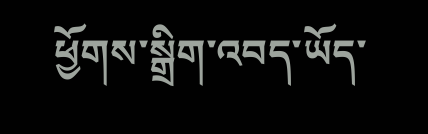ཕྱོགས་སྒྲིག་འབད་ཡོད་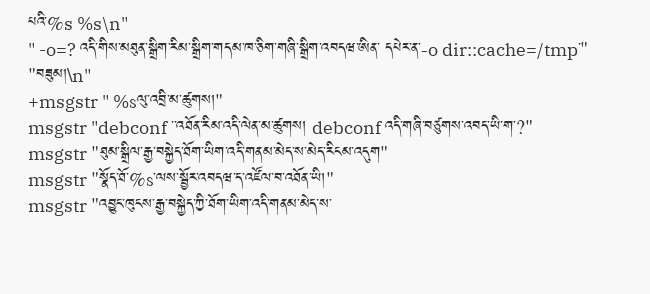པའི་%s %s\n"
" -o=? འདི་གིས་མཐུན་སྒྲིག་རིམ་སྒྲིག་གདམ་ཁ་ཅིག་གཞི་སྒྲིག་འབདཝ་ཨིན་ དཔེར་ན་-o dir::cache=/tmp་"
"བཟུམ།\n"
+msgstr " %sལུ་འབྲི་མ་ཚུགས།"
msgstr "debconf ་་འཐོན་རིམ་འདི་ལེན་མ་ཚུགས། debconf འདི་གཞི་བཙུགས་འབད་ཡི་ག་?"
msgstr "ཐུམ་སྒྲིལ་རྒྱ་བསྐྱེད་ཐོག་ཡིག་འདི་གནམ་མེད་ས་མེད་རིངམ་འདུག"
msgstr "སྣོད་ཐོ་%s་ལས་སྦྱོར་འབདཝ་ད་འཛོལ་བ་འཐོན་ཡི།"
msgstr "འབྱུང་ཁུངས་རྒྱ་བསྐྱེད་ཀྱི་ཐོག་ཡིག་འདི་གནམ་མེད་ས་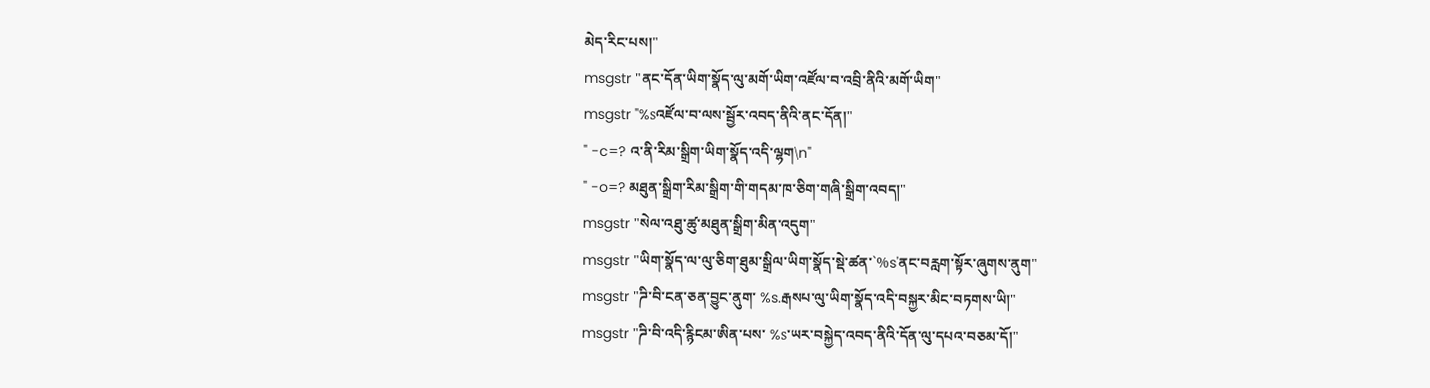མེད་རིང་པས།"
msgstr "ནང་དོན་ཡིག་སྣོད་ལུ་མགོ་ཡིག་འཛོལ་བ་འབྲི་ནིའི་མགོ་ཡིག"
msgstr "%sའཛོལ་བ་ལས་སྦྱོར་འབད་ནིའི་ནང་དོན།"
" -c=? འ་ནི་རིམ་སྒྲིག་ཡིག་སྣོད་འདི་ལྷག\n"
" -o=? མཐུན་སྒྲིག་རིམ་སྒྲིག་གི་གདམ་ཁ་ཅིག་གཞི་སྒྲིག་འབད།"
msgstr "སེལ་འཐུ་ཚུ་མཐུན་སྒྲིག་མིན་འདུག"
msgstr "ཡིག་སྣོད་ལ་ལུ་ཅིག་ཐུམ་སྒྲིལ་ཡིག་སྣོད་སྡེ་ཚན་`%s'ནང་བརླག་སྟོར་ཞུགས་ནུག"
msgstr "ཌི་བི་ངན་ཅན་བྱུང་ནུག་ %s.རྒསཔ་ལུ་ཡིག་སྣོད་འདི་བསྐྱར་མིང་བཏགས་ཡི།"
msgstr "ཌི་བི་འདི་རྙིངམ་ཨིན་པས་ %s་ཡར་བསྐྱེད་འབད་ནིའི་དོན་ལུ་དཔའ་བཅམ་དོ།"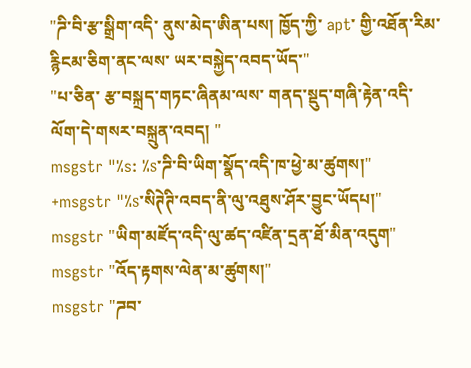"ཌི་བི་རྩ་སྒྲིག་འདི་ ནུས་མེད་ཨིན་པས། ཁྱོད་ཀྱི་ apt་ གྱི་འཐོན་རིམ་རྙིངམ་ཅིག་ནང་ལས་ ཡར་བསྐྱེད་འབད་ཡོད་"
"པ་ཅིན་ རྩ་བསྐྲད་གཏང་ཞིནམ་ལས་ གནད་སྡུད་གཞི་རྟེན་འདི་ ལོག་དེ་གསར་བསྐྲུན་འབད། "
msgstr "%s: %s་ཌི་བི་ཡིག་སྣོད་འདི་ཁ་ཕྱེ་མ་ཚུགས།"
+msgstr "%s་སིཊེཊི་འབད་ནི་ལུ་འཐུས་ཤོར་བྱུང་ཡོདཔ།"
msgstr "ཡིག་མཛོད་འདི་ལུ་ཚད་འཛིན་དྲན་ཐོ་མིན་འདུག"
msgstr "འོད་རྟགས་ལེན་མ་ཚུགས།"
msgstr "ཌབ་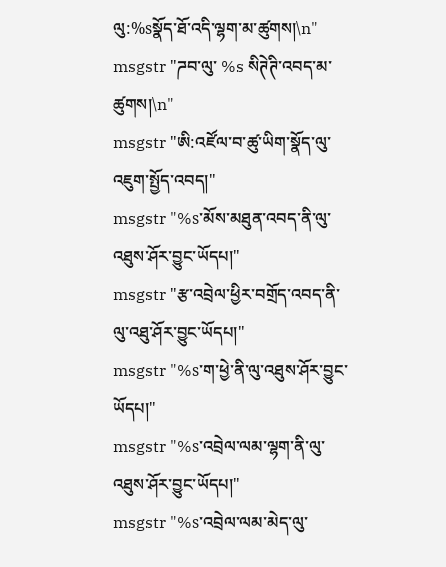ལུ:%sསྣོད་ཐོ་འདི་ལྷག་མ་ཚུགས།\n"
msgstr "ཌབ་ལུ་ %s སིཊེཊི་འབད་མ་ཚུགས།\n"
msgstr "ཨི:འཛོལ་བ་ཚུ་ཡིག་སྣོད་ལུ་འཇུག་སྤྱོད་འབད།"
msgstr "%s་མོས་མཐུན་འབད་ནི་ལུ་འཐུས་ཤོར་བྱུང་ཡོདཔ།"
msgstr "རྩ་འབྲེལ་ཕྱིར་བགྲོད་འབད་ནི་ལུ་འཐུ་ཤོར་བྱུང་ཡོདཔ།"
msgstr "%s་ག་ཕྱེ་ནི་ལུ་འཐུས་ཤོར་བྱུང་ཡོདཔ།"
msgstr "%s་འབྲེལ་ལམ་ལྷག་ནི་ལུ་འཐུས་ཤོར་བྱུང་ཡོདཔ།"
msgstr "%s་འབྲེལ་ལམ་མེད་ལུ་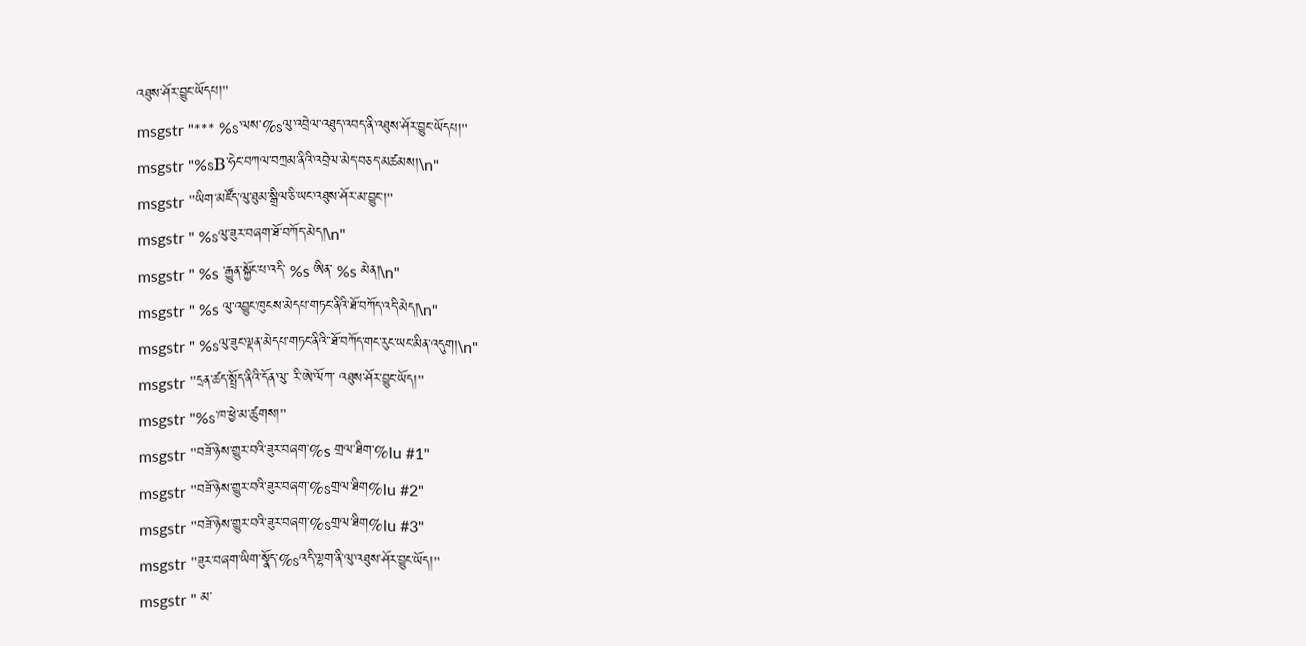འཐུས་ཤོར་བྱུང་ཡོདཔ།"
msgstr "*** %s་ལས་%sལུ་འབྲེལ་འཐུད་འབད་ནི་འཐུས་ཤོར་བྱུང་ཡོདཔ།"
msgstr "%sB་ཧེང་བཀལ་བཀྲམ་ནིའི་འབྲེལ་མེད་བཅད་མཚམས།\n"
msgstr "ཡིག་མཛོད་ལུ་ཐུམ་སྒྲིལ་ཅི་ཡང་འཐུས་ཤོར་མ་བྱུང་།"
msgstr " %sལུ་ཟུར་བཞག་ཐོ་བཀོད་མེད།\n"
msgstr " %s ་རྒྱུན་སྐྱོང་པ་འདི་ %s ཨིན་ %s མེན།\n"
msgstr " %s ལུ་འབྱུང་ཁུངས་མེདཔ་གཏང་ནིའི་ཐོ་བཀོད་འདི་མེད།\n"
msgstr " %sལུ་ཟུང་ལྡན་མེདཔ་གཏང་ནིའི་་ཐོ་བཀོད་གང་རུང་ཡང་མིན་འདུག།\n"
msgstr "དྲན་ཚད་སྤྲོད་ནིའི་དོན་ལུ་ རི་ཨེ་ལོཀ་ འཐུས་ཤོར་བྱུང་ཡོད།"
msgstr "%s་ཁ་ཕྱེ་མ་ཚུགས།"
msgstr "བཟོ་ཉེས་གྱུར་བའི་ཟུར་བཞག་%s གྲལ་ཐིག་%lu #1"
msgstr "བཟོ་ཉེས་གྱུར་བའི་ཟུར་བཞག་%sགྲལ་ཐིག%lu #2"
msgstr "བཟོ་ཉེས་གྱུར་བའི་ཟུར་བཞག་%sགྲལ་ཐིག%lu #3"
msgstr "ཟུར་བཞག་ཡིག་སྣོད་%sའདི་ལྷག་ནི་ལུ་འཐུས་ཤོར་བྱུང་ཡོད།"
msgstr " མ་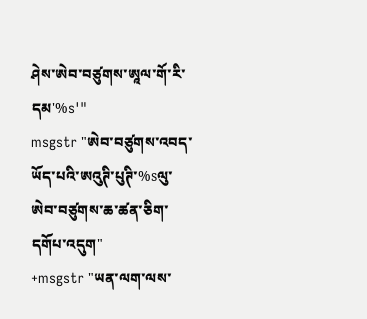ཤེས་ཨེབ་བཙུགས་ཨཱལ་གོ་རི་དམ'%s'"
msgstr "ཨེབ་བཙུགས་འབད་ཡོད་པའི་ཨའུཊི་པུཊི་%sལུ་ཨེབ་བཙུགས་ཆ་ཚན་ཅིག་དགོཔ་འདུག"
+msgstr "ཡན་ལག་ལས་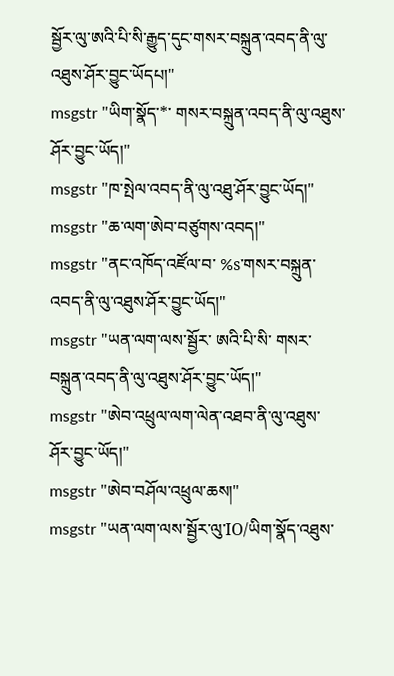སྦྱོར་ལུ་ཨའི་པི་སི་རྒྱུད་དུང་གསར་བསྐྲུན་འབད་ནི་ལུ་འཐུས་ཤོར་བྱུང་ཡོདཔ།"
msgstr "ཡིག་སྣོད་*་ གསར་བསྐྲུན་འབད་ནི་ལུ་འཐུས་ཤོར་བྱུང་ཡོད།"
msgstr "ཁ་སྤེལ་འབད་ནི་ལུ་འཐུ་ཤོར་བྱུང་ཡོད།"
msgstr "ཆ་ལག་ཨེབ་བཙུགས་འབད།"
msgstr "ནང་འཁོད་འཛོལ་བ་ %s་གསར་བསྐྲུན་འབད་ནི་ལུ་འཐུས་ཤོར་བྱུང་ཡོད།"
msgstr "ཡན་ལག་ལས་སྦྱོར་ ཨའི་པི་སི་ གསར་བསྐྲུན་འབད་ནི་ལུ་འཐུས་ཤོར་བྱུང་ཡོད།"
msgstr "ཨེབ་འཕྲུལ་ལག་ལེན་འཐབ་ནི་ལུ་འཐུས་ཤོར་བྱུང་ཡོད།"
msgstr "ཨེབ་བཤོལ་འཕྲུལ་ཆས།"
msgstr "ཡན་ལག་ལས་སྦྱོར་ལུ་IO/ཡིག་སྣོད་འཐུས་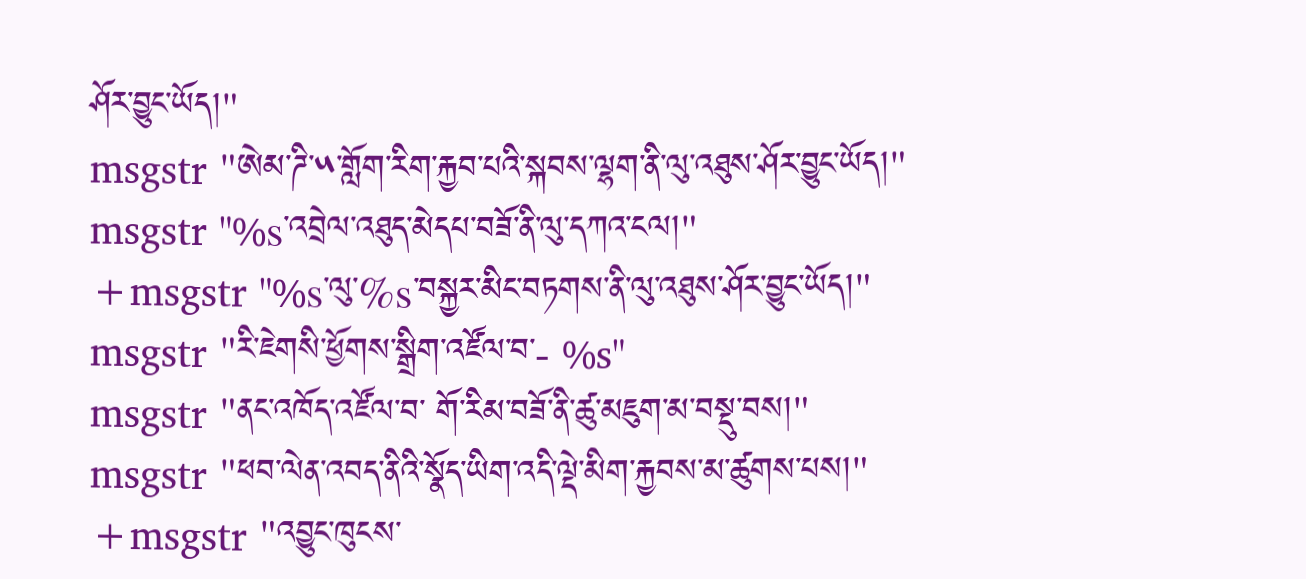ཤོར་བྱུང་ཡོད།"
msgstr "ཨེམ་ཌི་༥་གློག་རིག་རྐྱབ་པའི་སྐབས་ལྷག་ནི་ལུ་འཐུས་ཤོར་བྱུང་ཡོད།"
msgstr "%s་འབྲེལ་འཐུད་མེདཔ་བཟོ་ནི་ལུ་དཀའ་ངལ།"
+msgstr "%s་ལུ་%s་བསྐྱར་མིང་བཏགས་ནི་ལུ་འཐུས་ཤོར་བྱུང་ཡོད།"
msgstr "རི་ཇེགསི་ཕྱོགས་སྒྲིག་འཛོལ་བ་- %s"
msgstr "ནང་འཁོད་འཛོལ་བ་ གོ་རིམ་བཟོ་ནི་ཚུ་མཇུག་མ་བསྡུ་བས།"
msgstr "ཕབ་ལེན་འབད་ནིའི་སྣོད་ཡིག་འདི་ལྡེ་མིག་རྐྱབས་མ་ཚུགས་པས།"
+msgstr "འབྱུང་ཁུངས་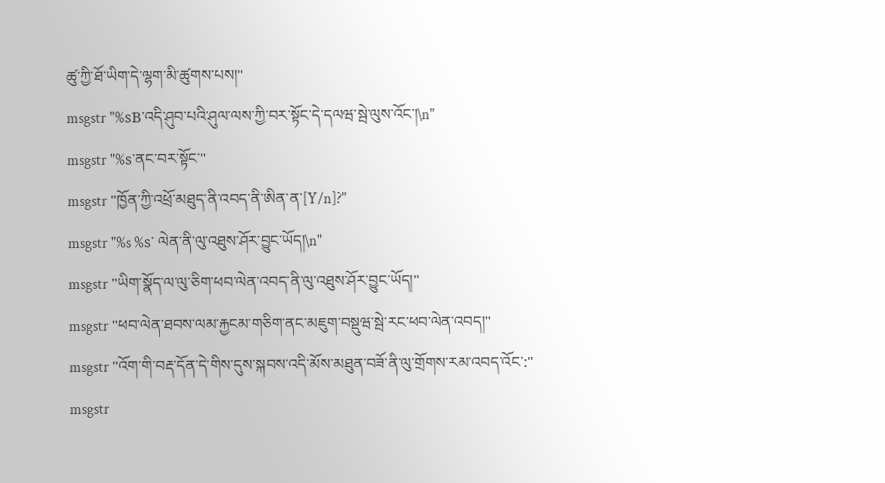ཚུ་ཀྱི་ཐོ་ཡིག་དེ་ལྷག་མི་ཚུགས་པས།"
msgstr "%sB་འདི་ཤུབ་པའི་ཤུལ་ལས་ཀྱི་བར་སྟོང་དེ་དལཝ་སྦེ་ལུས་འོང་།\n"
msgstr "%s་ནང་བར་སྟོང་"
msgstr "ཁྱོན་ཀྱི་འཕྲོ་མཐུད་ནི་འབད་ནི་ཨིན་ན་[Y/n]?"
msgstr "%s %s་ ལེན་ནི་ལུ་འཐུས་ཤོར་བྱུང་ཡོད།\n"
msgstr "ཡིག་སྣོད་ལ་ལུ་ཅིག་ཕབ་ལེན་འབད་ནི་ལུ་འཐུས་ཤོར་བྱུང་ཡོད།"
msgstr "ཕབ་ལེན་ཐབས་ལམ་རྐྱངམ་གཅིག་ནང་མཇུག་བསྡུཝ་སྦེ་རང་ཕབ་ལེན་འབད།"
msgstr "འོག་གི་བརྡ་དོན་དེ་གིས་དུས་སྐབས་འདི་མོས་མཐུན་བཟོ་ནི་ལུ་གྲོགས་རམ་འབད་འོང་:"
msgstr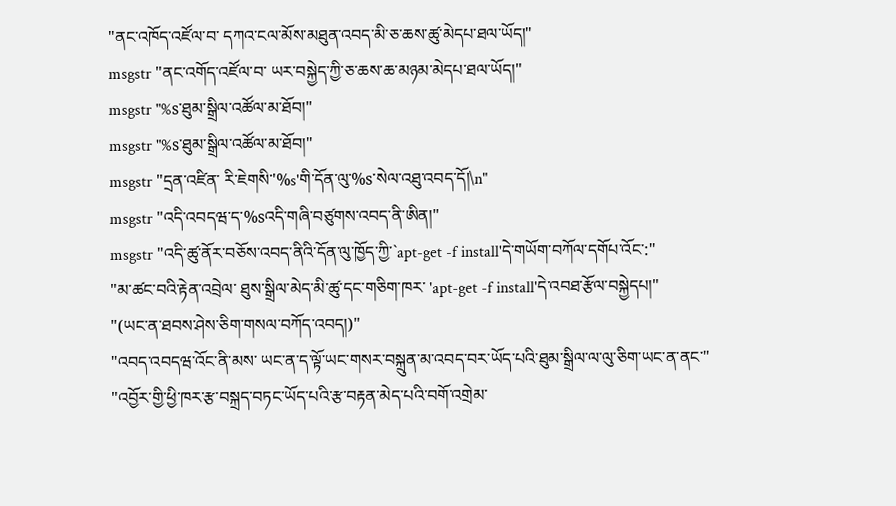"ནང་འཁོད་འཛོལ་བ་ དཀའ་ངལ་མོས་མཐུན་འབད་མི་ཅ་ཆས་ཚུ་མེདཔ་ཐལ་ཡོད།"
msgstr "ནང་འགོད་འཛོལ་བ་ ཡར་བསྐྱེད་ཀྱི་ཅ་ཆས་ཆ་མཉམ་མེདཔ་ཐལ་ཡོད།"
msgstr "%s་ཐུམ་སྒྲིལ་འཚོལ་མ་ཐོབ།"
msgstr "%s་ཐུམ་སྒྲིལ་འཚོལ་མ་ཐོབ།"
msgstr "དྲན་འཛིན་ རི་ཇེགསི་'%s'གི་དོན་ལུ་%s་སེལ་འཐུ་འབད་དོ།\n"
msgstr "འདི་འབདཝ་ད་%sའདི་གཞི་བཙུགས་འབད་ནི་ཨིན།"
msgstr "འདི་ཚུ་ནོར་བཅོས་འབད་ནིའི་དོན་ལུ་ཁྱོད་ཀྱི་`apt-get -f install'དེ་གཡོག་བཀོལ་དགོཔ་འོང་:"
"མ་ཚང་བའི་རྟེན་འབྲེལ་ ཐུས་སྒྲིལ་མེད་མི་ཚུ་དང་གཅིག་ཁར་ 'apt-get -f install'དེ་འབཐ་རྩོལ་བསྐྱེདཔ།"
"(ཡང་ན་ཐབས་ཤེས་ཅིག་གསལ་བཀོད་འབད།)"
"འབད་འབདཝ་འོང་ནི་མས་ ཡང་ན་ད་ལྟོ་ཡང་གསར་བསྐྲུན་མ་འབད་བར་ཡོད་པའི་ཐུམ་སྒྲིལ་ལ་ལུ་ཅིག་ཡང་ན་ནང་"
"འབྱོར་གྱི་ཕྱི་ཁར་རྩ་བསྐྲད་བཏང་ཡོད་པའི་རྩ་བརྟན་མེད་པའི་བགོ་འགྲེམ་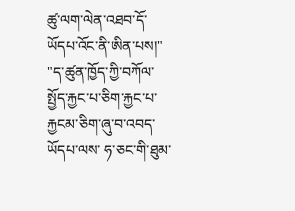ཚུ་ལག་ལེན་འཐབ་དོ་ཡོདཔ་འོང་ནི་ཨིན་པས།"
"ད་ཚུན་ཁྱོད་ཀྱི་བཀོལ་སྤྱོད་རྐྱང་པ་ཅིག་རྐྱང་པ་ རྐྱངམ་ཅིག་ཞུ་བ་འབད་ཡོདཔ་ལས་ ཧ་ཅང་གི་ཐུམ་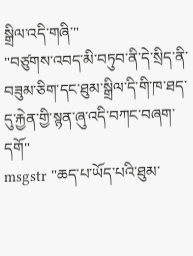སྒྲིལ་འདི་གཞི་"
"བཙུགས་འབད་མི་བཏུབ་ནི་དེ་སྲིད་ནི་བཟུམ་ཅིག་དང་ཐུམ་སྒྲིལ་དི་གི་ཁ་ཐད་དུ་རྐྱེན་གྱི་སྙན་ཞུ་འདི་བཀང་བཞག་དགོ"
msgstr "ཆད་པ་ཡོད་པའི་ཐུམ་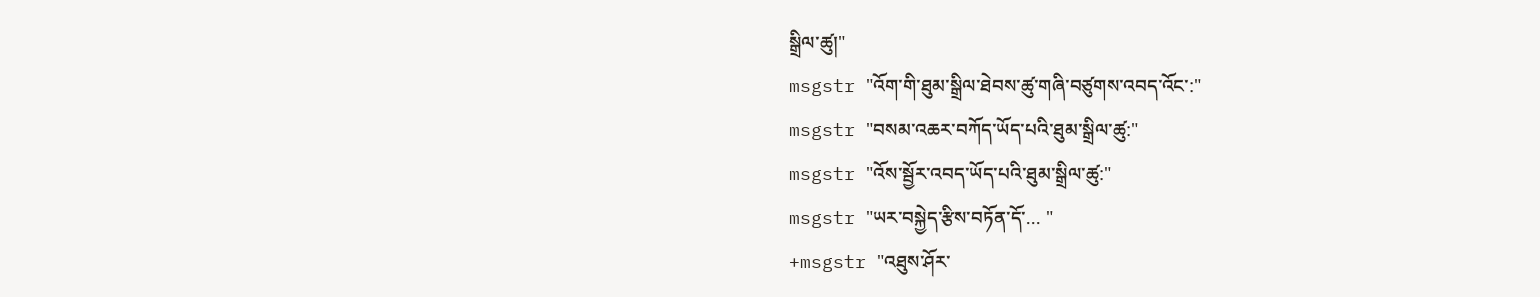སྒྲིལ་ཚུ།"
msgstr "འོག་གི་ཐུམ་སྒྲིལ་ཐེབས་ཚུ་གཞི་བཙུགས་འབད་འོང་:"
msgstr "བསམ་འཆར་བཀོད་ཡོད་པའི་ཐུམ་སྒྲིལ་ཚུ:"
msgstr "འོས་སྦྱོར་འབད་ཡོད་པའི་ཐུམ་སྒྲིལ་ཚུ:"
msgstr "ཡར་བསྐྱེད་རྩིས་བཏོན་དོ་... "
+msgstr "འཐུས་ཤོར་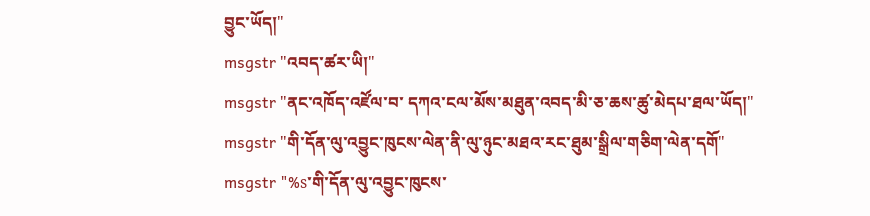བྱུང་ཡོད།"
msgstr "འབད་ཚར་ཡི།"
msgstr "ནང་འཁོད་འཛོལ་བ་ དཀའ་ངལ་མོས་མཐུན་འབད་མི་ཅ་ཆས་ཚུ་མེདཔ་ཐལ་ཡོད།"
msgstr "གི་དོན་ལུ་འབྱུང་ཁུངས་ལེན་ནི་ལུ་ཉུང་མཐའ་རང་ཐུམ་སྒྲིལ་གཅིག་ལེན་དགོ"
msgstr "%s་གི་དོན་ལུ་འབྱུང་ཁུངས་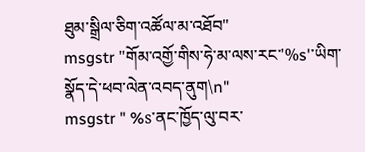ཐུམ་སྒྲིལ་ཅིག་འཚོལ་མ་འཐོབ"
msgstr "གོམ་འགྱོ་གིས་ཧེ་མ་ལས་རང་'%s'་ཡིག་སྣོད་དེ་ཕབ་ལེན་འབད་ནུག\n"
msgstr " %s་ནང་ཁྱོད་ལུ་བར་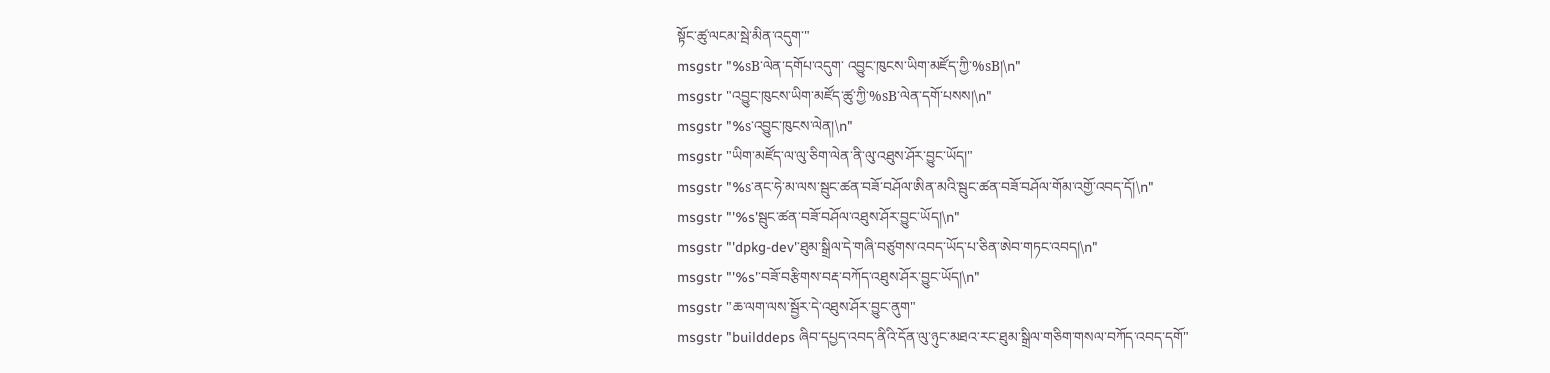སྟོང་ཚུ་ལངམ་སྦེ་མིན་འདུག་"
msgstr "%sB་ལེན་དགོཔ་འདུག་ འབྱུང་ཁུངས་ཡིག་མཛོད་ཀྱི་%sB།\n"
msgstr "འབྱུང་ཁུངས་ཡིག་མཛོད་ཚུ་ཀྱི་%sB་ལེན་དགོ་པསས།\n"
msgstr "%s་འབྱུང་ཁུངས་ལེན།\n"
msgstr "ཡིག་མཛོད་ལ་ལུ་ཅིག་ལེན་ནི་ལུ་འཐུས་ཤོར་བྱུང་ཡོད།"
msgstr "%s་ནང་ཧེ་མ་ལས་སྦུང་ཚན་བཟོ་བཤོལ་ཨིན་མའི་སྦུང་ཚན་བཟོ་བཤོལ་གོམ་འགྱོ་འབད་དོ།\n"
msgstr "'%s'སྦུང་ཚན་བཟོ་བཤོལ་འཐུས་ཤོར་བྱུང་ཡོད།\n"
msgstr "'dpkg-dev'་ཐུམ་སྒྲིལ་དེ་གཞི་བཙུགས་འབད་ཡོད་པ་ཅིན་ཨེབ་གཏང་འབད།\n"
msgstr "'%s'་བཟོ་བརྩིགས་བརྡ་བཀོད་འཐུས་ཤོར་བྱུང་ཡོད།\n"
msgstr "ཆ་ལག་ལས་སྦྱོར་དེ་འཐུས་ཤོར་བྱུང་ནུག"
msgstr "builddeps ཞིབ་དཔྱད་འབད་ནིའི་དོན་ལུ་ཉུང་མཐའ་རང་ཐུམ་སྒྲིལ་གཅིག་གསལ་བཀོད་འབད་དགོ"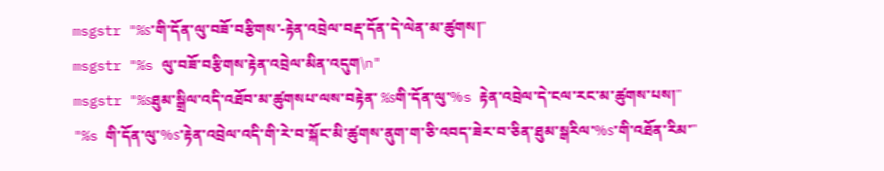msgstr "%s་གི་དོན་ལུ་བཟོ་བརྩིགས་-རྟེན་འབྲེལ་བརྡ་དོན་དེ་ལེན་མ་ཚུགས།"
msgstr "%s ལུ་བཟོ་བརྩིགས་རྟེན་འབྲེལ་མིན་འདུག\n"
msgstr "%sཐུམ་སྒྲིལ་འདི་འཐོབ་མ་ཚུགསཔ་ལས་བརྟེན་ %sགི་དོན་ལུ་%s རྟེན་འབྲེལ་དེ་ངལ་རང་མ་ཚུགས་པས།"
"%s གི་དོན་ལུ་%s་རྟེན་འབྲེལ་འདི་གི་རེ་བ་སྐོང་མི་ཚུགས་ནུག་ག་ཅི་འབད་ཟེར་བ་ཅིན་ཐུམ་སྒརིལ་%s་གི་འཐོན་རིམ་"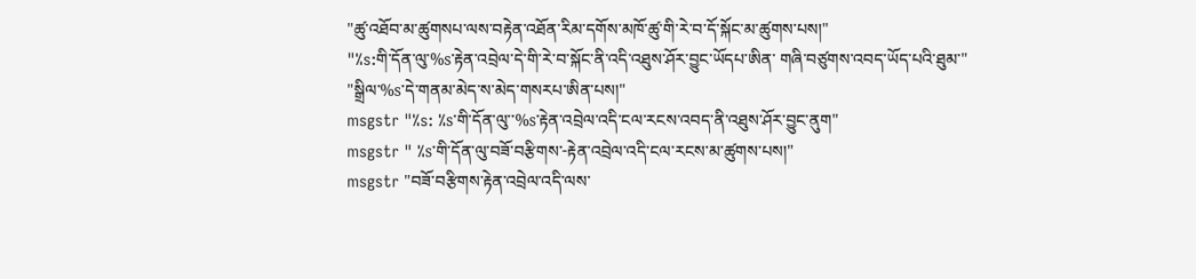"ཚུ་འཐོབ་མ་ཚུགསཔ་ལས་བརྟེན་འཐོན་རིམ་དགོས་མཁོ་ཚུ་གི་རེ་བ་དོ་སྐོང་མ་ཚུགས་པས།"
"%s:གི་དོན་ལུ་%s་རྟེན་འབྲེལ་དེ་གི་རེ་བ་སྐོང་ནི་འདི་འཐུས་ཤོར་བྱུང་ཡོདཔ་ཨིན་ གཞི་བཙུགས་འབད་ཡོད་པའི་ཐུམ་"
"སྒྲིལ་%s་དེ་གནམ་མེད་ས་མེད་གསརཔ་ཨིན་པས།"
msgstr "%s: %s་གི་དོན་ལུ་་%s་རྟེན་འབྲེལ་འདི་ངལ་རངས་འབད་ནི་འཐུས་ཤོར་བྱུང་ནུག"
msgstr " %s་གི་དོན་ལུ་བཟོ་བརྩིགས་-རྟེན་འབྲེལ་འདི་ངལ་རངས་མ་ཚུགས་པས།"
msgstr "བཟོ་བརྩིགས་རྟེན་འབྲེལ་འདི་ལས་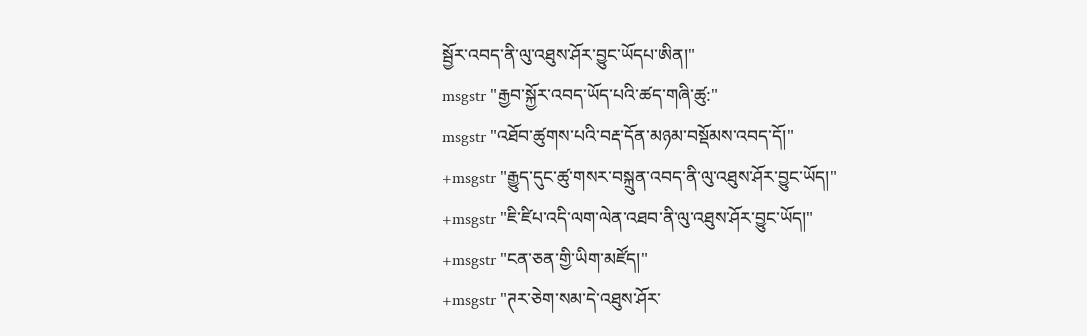སྦྱོར་འབད་ནི་ལུ་འཐུས་ཤོར་བྱུང་ཡོདཔ་ཨིན།"
msgstr "རྒྱབ་སྐྱོར་འབད་ཡོད་པའི་ཚད་གཞི་ཚུ:"
msgstr "འཐོབ་ཚུགས་པའི་བརྡ་དོན་མཉམ་བསྡོམས་འབད་དོ།"
+msgstr "རྒྱུད་དུང་ཚུ་གསར་བསྐྲུན་འབད་ནི་ལུ་འཐུས་ཤོར་བྱུང་ཡོད།"
+msgstr "ཇི་ཛིཔ་འདི་ལག་ལེན་འཐབ་ནི་ལུ་འཐུས་ཤོར་བྱུང་ཡོད།"
+msgstr "ངན་ཅན་གྱི་ཡིག་མཛོད།"
+msgstr "ཊར་ཅེག་སམ་དེ་འཐུས་ཤོར་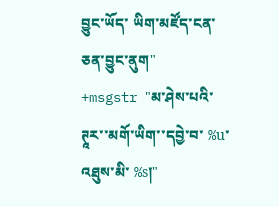བྱུང་ཡོད་ ཡིག་མཛོད་ངན་ཅན་བྱུང་ནུག"
+msgstr "མ་ཤེས་པའི་ ཊཱར་་མགོ་ཡིག་་དབྱེ་བ་ %u་ འཐུས་མི་ %s།"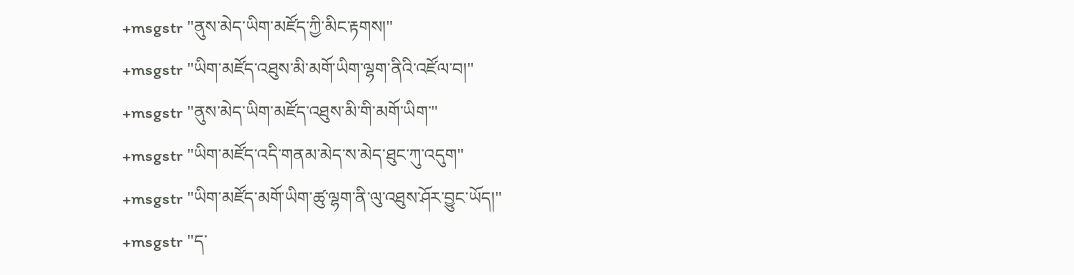+msgstr "ནུས་མེད་ཡིག་མཛོད་ཀྱི་མིང་རྟགས།"
+msgstr "ཡིག་མཛོད་འཐུས་མི་མགོ་ཡིག་ལྷག་ནིའི་འཛོལ་བ།"
+msgstr "ནུས་མེད་ཡིག་མཛོད་འཐུས་མི་གི་མགོ་ཡིག་"
+msgstr "ཡིག་མཛོད་འདི་གནམ་མེད་ས་མེད་ཐུང་ཀུ་འདུག"
+msgstr "ཡིག་མཛོད་མགོ་ཡིག་ཚུ་ལྷག་ནི་ལུ་འཐུས་ཤོར་བྱུང་ཡོད།"
+msgstr "ད་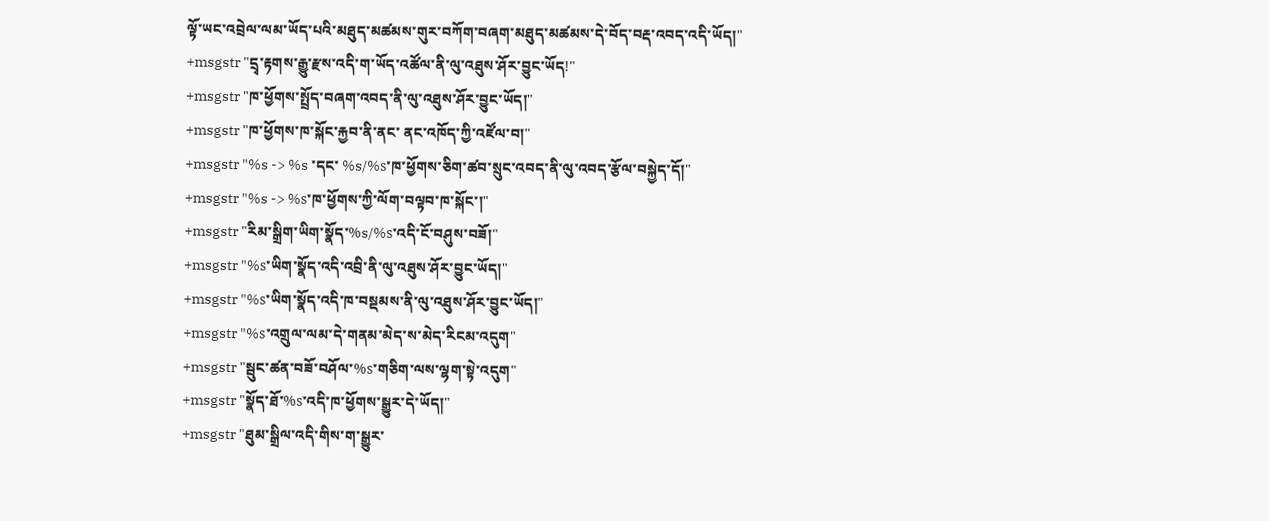ལྟོ་ཡང་འབྲེལ་ལམ་ཡོད་པའི་མཐུད་མཚམས་གུར་བཀོག་བཞག་མཐུད་མཚམས་དེ་བོད་བརྡ་འབད་འདི་ཡོད།"
+msgstr "དྲྭ་རྟགས་རྒྱུ་རྫས་འདི་ག་ཡོད་འཚོལ་ནི་ལུ་འཐུས་ཤོར་བྱུང་ཡོད!"
+msgstr "ཁ་ཕྱོགས་སྤྲོད་བཞག་འབད་ནི་ལུ་འཐུས་ཤོར་བྱུང་ཡོད།"
+msgstr "ཁ་ཕྱོགས་ཁ་སྐོང་རྐྱབ་ནི་ནང་ ནང་འཁོད་ཀྱི་འཛོལ་བ།"
+msgstr "%s -> %s ་དང་ %s/%s་ཁ་ཕྱོགས་ཅིག་ཚབ་སྲུང་འབད་ནི་ལུ་འབད་རྩོལ་བསྐྱེད་དོ།"
+msgstr "%s -> %s་ཁ་ཕྱོགས་ཀྱི་ལོག་བལྟབ་ཁ་སྐོང་།"
+msgstr "རིམ་སྒྲིག་ཡིག་སྣོད་%s/%s་འདི་ངོ་བཤུས་བཟོ།"
+msgstr "%s་ཡིག་སྣོད་འདི་འབྲི་ནི་ལུ་འཐུས་ཤོར་བྱུང་ཡོད།"
+msgstr "%s་ཡིག་སྣོད་འདི་ཁ་བསྡམས་ནི་ལུ་འཐུས་ཤོར་བྱུང་ཡོད།"
+msgstr "%s་འགྲུལ་ལམ་དེ་གནམ་མེད་ས་མེད་རིངམ་འདུག"
+msgstr "སྦུང་ཚན་བཟོ་བཤོལ་%s་གཅིག་ལས་ལྷག་སྟེ་འདུག"
+msgstr "སྣོད་ཐོ་%s་འདི་ཁ་ཕྱོགས་སྒྱུར་དེ་ཡོད།"
+msgstr "ཐུམ་སྒྲིལ་འདི་གིས་ག་སྒྱུར་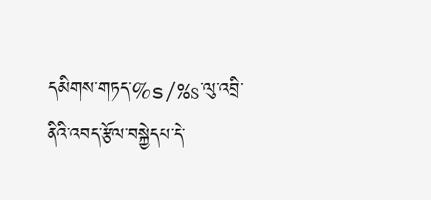དམིགས་གཏད་%s/%s་ལུ་འབྲི་ནིའི་འབད་རྩོལ་བསྐྱེདཔ་དེ་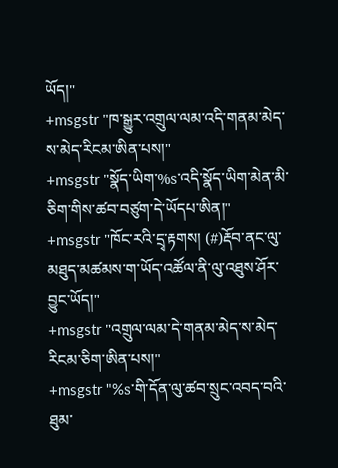ཡོད།"
+msgstr "ཁ་སྒྱུར་འགྲུལ་ལམ་འདི་གནམ་མེད་ས་མེད་རིངམ་ཨིན་པས།"
+msgstr "སྣོད་ཡིག་%s་འདི་སྣོད་ཡིག་མེན་མི་ཅིག་གིས་ཚབ་བཙུག་དེ་ཡོདཔ་ཨིན།"
+msgstr "ཁོང་རའི་དྲྭ་རྟགས། (#)རྡོབ་ནང་ལུ་མཐུད་མཚམས་ག་ཡོད་འཚོལ་ནི་ལུ་འཐུས་ཤོར་བྱུང་ཡོད།"
+msgstr "འགྲུལ་ལམ་དེ་གནམ་མེད་ས་མེད་རིངམ་ཅིག་ཨིན་པས།"
+msgstr "%s་གི་དོན་ལུ་ཚབ་སྲུང་འབད་བའི་ཐུམ་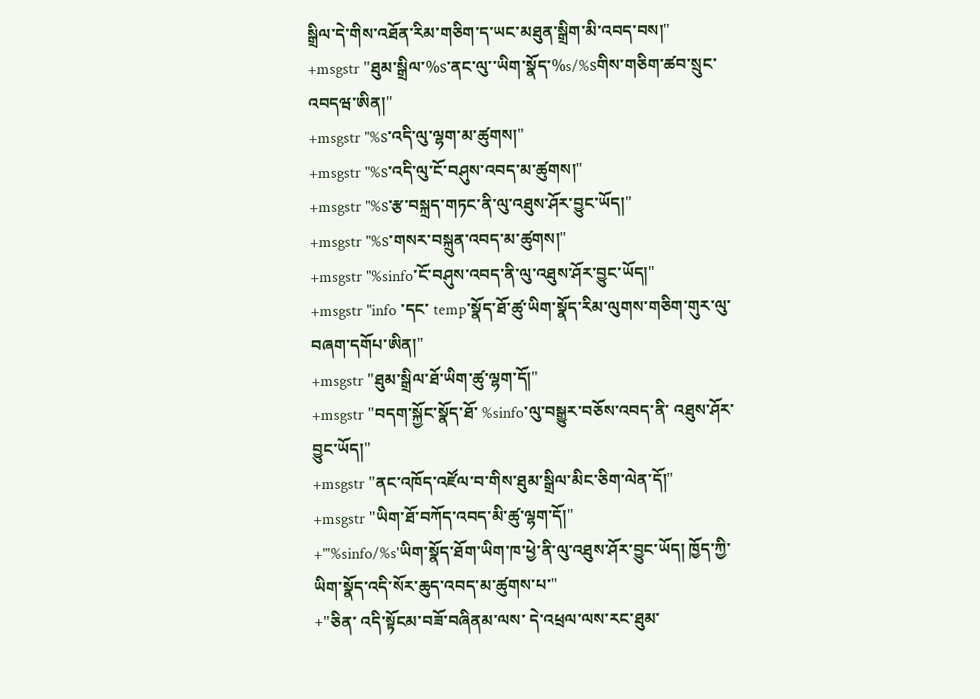སྒྲིལ་དེ་གིས་འཐོན་རིམ་གཅིག་ད་ཡང་མཐུན་སྒྲིག་མི་འབད་བས།"
+msgstr "ཐུམ་སྒྲིལ་%s་ནང་ལུ་་ཡིག་སྣོད་%s/%sགིས་གཅིག་ཚབ་སྲུང་འབདཝ་ཨིན།"
+msgstr "%s་འདི་ལུ་ལྷག་མ་ཚུགས།"
+msgstr "%s་འདི་ལུ་ངོ་བཤུས་འབད་མ་ཚུགས།"
+msgstr "%s་རྩ་བསྐྲད་གཏང་ནི་ལུ་འཐུས་ཤོར་བྱུང་ཡོད།"
+msgstr "%s་གསར་བསྐྲུན་འབད་མ་ཚུགས།"
+msgstr "%sinfo་ངོ་བཤུས་འབད་ནི་ལུ་འཐུས་ཤོར་བྱུང་ཡོད།"
+msgstr "info ་དང་ temp་སྣོད་ཐོ་ཚུ་ཡིག་སྣོད་རིམ་ལུགས་གཅིག་གུར་ལུ་བཞག་དགོཔ་ཨིན།"
+msgstr "ཐུམ་སྒྲིལ་ཐོ་ཡིག་ཚུ་ལྷག་དོ།"
+msgstr "བདག་སྐྱོང་སྣོད་ཐོ་ %sinfo་ལུ་བསྒྱུར་བཅོས་འབད་ནི་ འཐུས་ཤོར་བྱུང་ཡོད།"
+msgstr "ནང་འཁོད་འཛོལ་བ་གིས་ཐུམ་སྒྲིལ་མིང་ཅིག་ལེན་དོ།"
+msgstr "ཡིག་ཐོ་བཀོད་འབད་མི་ཚུ་ལྷག་དོ།"
+"'%sinfo/%s'ཡིག་སྣོད་ཐོག་ཡིག་ཁ་ཕྱེ་ནི་ལུ་འཐུས་ཤོར་བྱུང་ཡོད། ཁྱོད་ཀྱི་ཡིག་སྣོད་འདི་སོར་ཆུད་འབད་མ་ཚུགས་པ་"
+"ཅིན་ འདི་སྟོངམ་བཟོ་བཞིནམ་ལས་ དེ་འཕྲལ་ལས་རང་ཐུམ་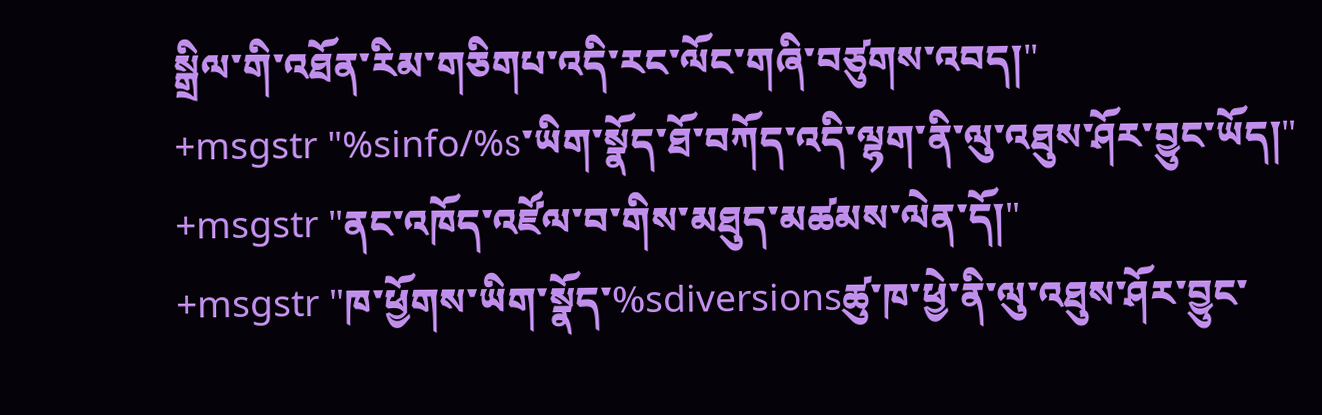སྒྲིལ་གི་འཐོན་རིམ་གཅིགཔ་འདི་རང་ལོང་གཞི་བཙུགས་འབད།"
+msgstr "%sinfo/%s་ཡིག་སྣོད་ཐོ་བཀོད་འདི་ལྷག་ནི་ལུ་འཐུས་ཤོར་བྱུང་ཡོད།"
+msgstr "ནང་འཁོད་འཛོལ་བ་གིས་མཐུད་མཚམས་ལེན་དོ།"
+msgstr "ཁ་ཕྱོགས་ཡིག་སྣོད་%sdiversionsཚུ་ཁ་ཕྱེ་ནི་ལུ་འཐུས་ཤོར་བྱུང་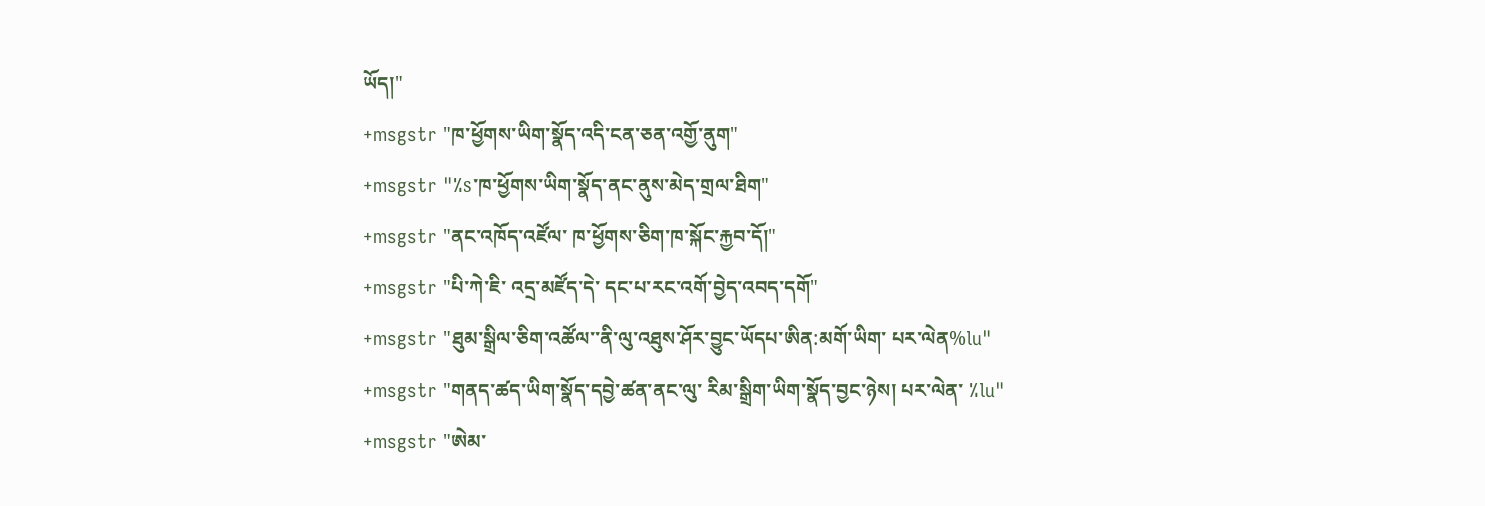ཡོད།"
+msgstr "ཁ་ཕྱོགས་ཡིག་སྣོད་འདི་ངན་ཅན་འགྱོ་ནུག"
+msgstr "%s་ཁ་ཕྱོགས་ཡིག་སྣོད་ནང་ནུས་མེད་གྲལ་ཐིག"
+msgstr "ནང་འཁོད་འཛོལ་ ཁ་ཕྱོགས་ཅིག་ཁ་སྐོང་རྐྱབ་དོ།"
+msgstr "པི་ཀེ་ཇི་ འདྲ་མཛོད་དེ་ དང་པ་རང་འགོ་བྱེད་འབད་དགོ"
+msgstr "ཐུམ་སྒྲིལ་ཅིག་འཚོལ་་ནི་ལུ་འཐུས་ཤོར་བྱུང་ཡོདཔ་ཨིན:མགོ་ཡིག་ པར་ལེན%lu"
+msgstr "གནད་ཚད་ཡིག་སྣོད་དབྱེ་ཚན་ནང་ལུ་ རིམ་སྒྲིག་ཡིག་སྣོད་བྱང་ཉེས། པར་ལེན་ %lu"
+msgstr "ཨེམ་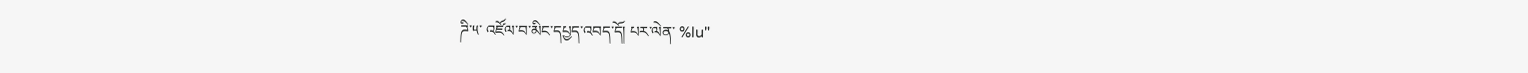ཌི་༥་ འཛོལ་བ་མིང་དཔྱད་འབད་དོ། པར་ལེན་ %lu"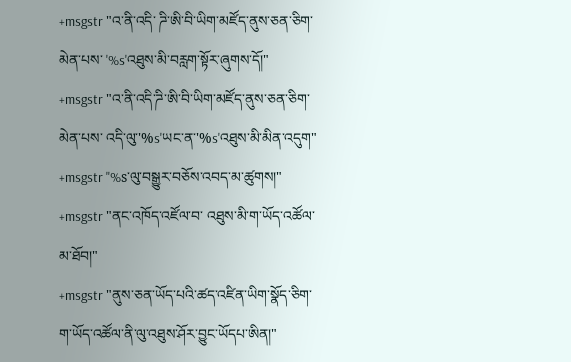+msgstr "འ་ནི་འདི་ ཌི་ཨི་བི་ཡིག་མཛོད་ནུས་ཅན་ཅིག་མེན་པས་ '%s'འཐུས་མི་བརླག་སྟོར་ཞུགས་དོ།"
+msgstr "འ་ནི་འདི་ཌི་ཨི་བི་ཡིག་མཛོད་ནུས་ཅན་ཅིག་མེན་པས་ འདི་ལུ་'%s'ཡང་ན་'%s'འཐུས་མི་མིན་འདུག"
+msgstr "%s་ལུ་བསྒྱུར་བཅོས་འབད་མ་ཚུགས།"
+msgstr "ནང་འཁོད་འཛོལ་བ་ འཐུས་མི་ག་ཡོད་འཚོལ་མ་ཐོབ།"
+msgstr "ནུས་ཅན་ཡོད་པའི་ཚད་འཛིན་ཡིག་སྣོད་ཅིག་ག་ཡོད་འཚོལ་ནི་ལུ་འཐུས་ཤོར་བྱུང་ཡོདཔ་ཨིན།"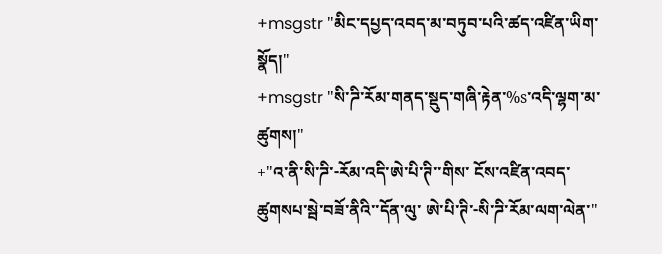+msgstr "མིང་དཔྱད་འབད་མ་བཏུབ་པའི་ཚད་འཛིན་ཡིག་སྣོད།"
+msgstr "སི་ཌི་རོམ་གནད་སྡུད་གཞི་རྟེན་%s་འདི་ལྷག་མ་ཚུགས།"
+"འ་ནི་སི་ཌི་-རོམ་འདི་ཨེ་པི་ཊི་་གིས་ ངོས་འཛིན་འབད་ཚུགསཔ་སྦེ་བཟོ་ནིའི་་དོན་ལུ་ ཨེ་པི་ཊི་-སི་ཌི་རོམ་ལག་ལེན་"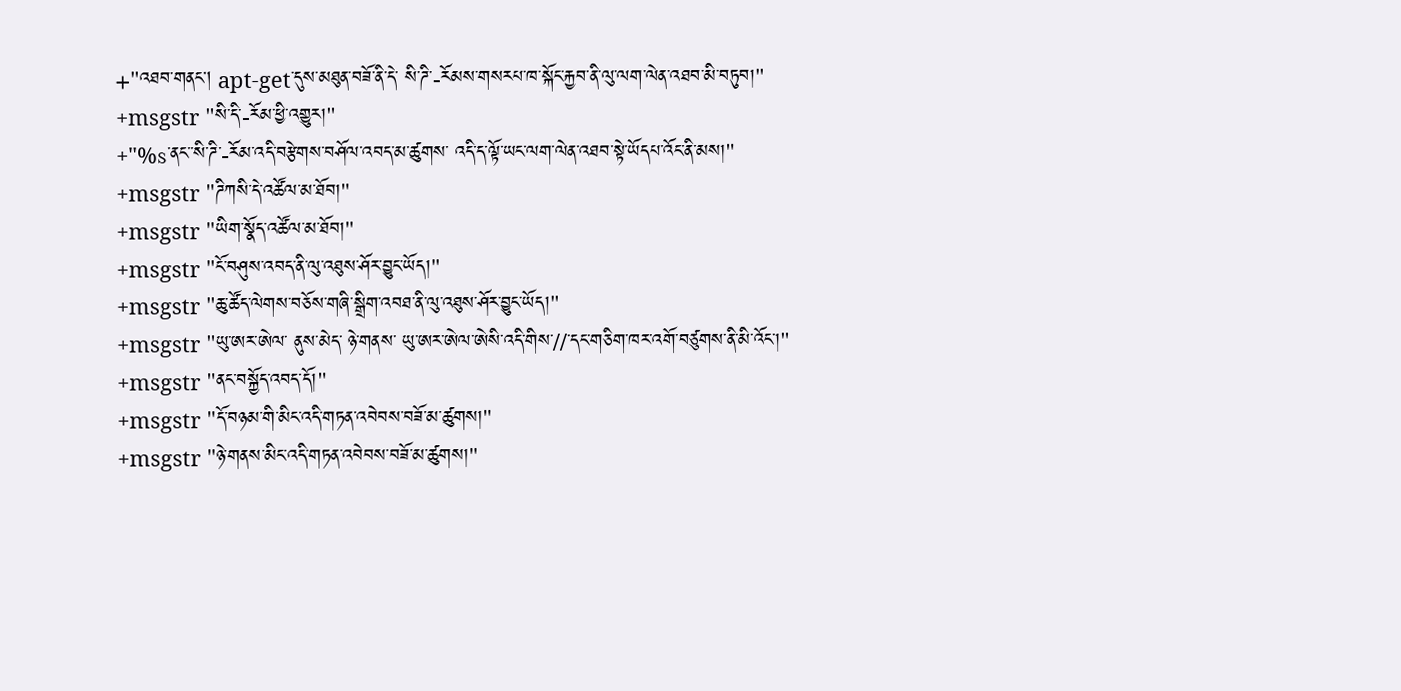+"འཐབ་གནང། apt-get་དུས་མཐུན་བཟོ་ནི་དེ་ སི་ཌི་-རོམས་གསརཔ་ཁ་སྐོང་རྐྱབ་ནི་ལུ་ལག་ལེན་འཐབ་མི་བཏུབ།"
+msgstr "སི་དི་-རོམ་ཕྱི་འགྱུར།"
+"%s་ནང་་སི་ཌི་-རོམ་འདི་བརྩེགས་བཤོལ་འབད་མ་ཚུགས་ འདི་ད་ལྟོ་ཡང་ལག་ལེན་འཐབ་སྟེ་ཡོདཔ་འོང་ནི་མས།"
+msgstr "ཌིཀསི་དེ་འཚོལ་མ་ཐོབ།"
+msgstr "ཡིག་སྣོད་འཚོལ་མ་ཐོབ།"
+msgstr "ངོ་བཤུས་འབད་ནི་ལུ་འཐུས་ཤོར་བྱུང་ཡོད།"
+msgstr "ཆུ་ཚོད་ལེགས་བཅོས་གཞི་སྒྲིག་འབཐ་ནི་ལུ་འཐུས་ཤོར་བྱུང་ཡོད།"
+msgstr "ཡུ་ཨར་ཨེལ་ ནུས་མེད་ ཉེ་གནས་ ཡུ་ཨར་ཨེལ་ཨེསི་འདི་གིས་//་དང་གཅིག་ཁར་འགོ་བཙུགས་ནི་མི་འོང་།"
+msgstr "ནང་བསྐྱོད་འབད་དོ།"
+msgstr "དོ་བཉམ་གི་མིང་འདི་གཏན་འབེབས་བཟོ་མ་ཚུགས།"
+msgstr "ཉེ་གནས་མིང་འདི་གཏན་འབེབས་བཟོ་མ་ཚུགས།"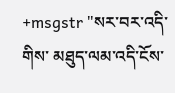+msgstr "སར་བར་འདི་གིས་ མཐུད་ལམ་འདི་ངོས་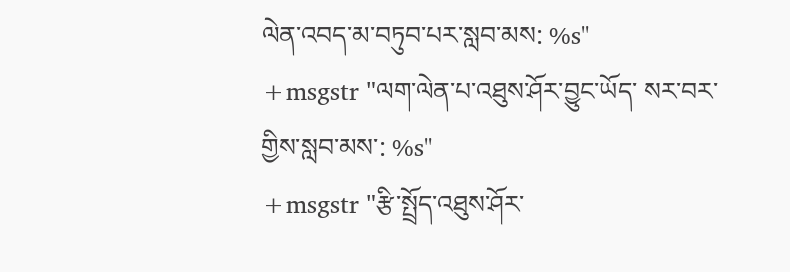ལེན་འབད་མ་བཏུབ་པར་སླབ་མས: %s"
+msgstr "ལག་ལེན་པ་འཐུས་ཤོར་བྱུང་ཡོད་ སར་བར་གྱིས་སླབ་མས་: %s"
+msgstr "རྩི་སྤྲོད་འཐུས་ཤོར་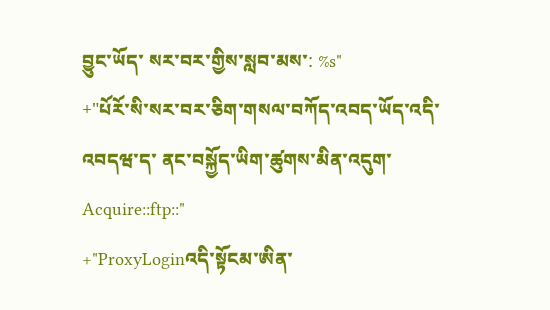བྱུང་ཡོད་ སར་བར་གྱིས་སླབ་མས་: %s"
+"པོརོ་སི་སར་བར་ཅིག་གསལ་བཀོད་འབད་ཡོད་འདི་འབདཝ་ད་ ནང་བསྐྱོད་ཡིག་ཚུགས་མིན་འདུག་ Acquire::ftp::"
+"ProxyLoginའདི་སྟོངམ་ཨིན་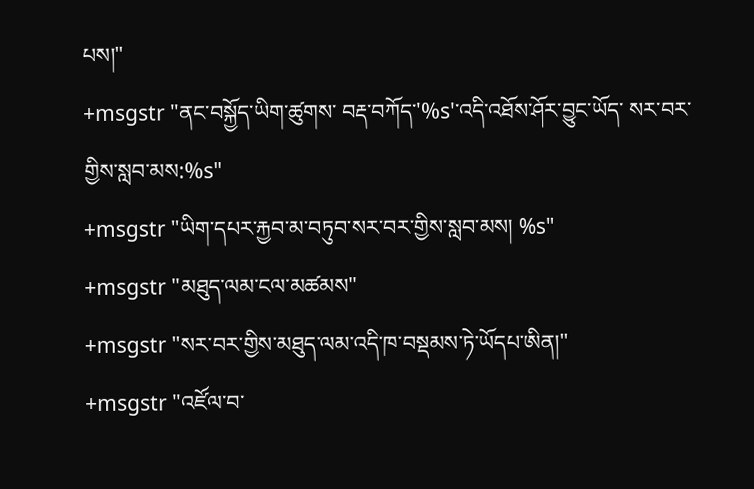པས།"
+msgstr "ནང་བསྐྱོད་ཡིག་ཚུགས་ བརྡ་བཀོད་'%s'་འདི་འཐོས་ཤོར་བྱུང་ཡོད་ སར་བར་གྱིས་སླབ་མས:%s"
+msgstr "ཡིག་དཔར་རྐྱབ་མ་བཏུབ་སར་བར་གྱིས་སླབ་མས། %s"
+msgstr "མཐུད་ལམ་ངལ་མཚམས"
+msgstr "སར་བར་གྱིས་མཐུད་ལམ་འདི་ཁ་བསྡམས་ཏེ་ཡོདཔ་ཨིན།"
+msgstr "འཛོལ་བ་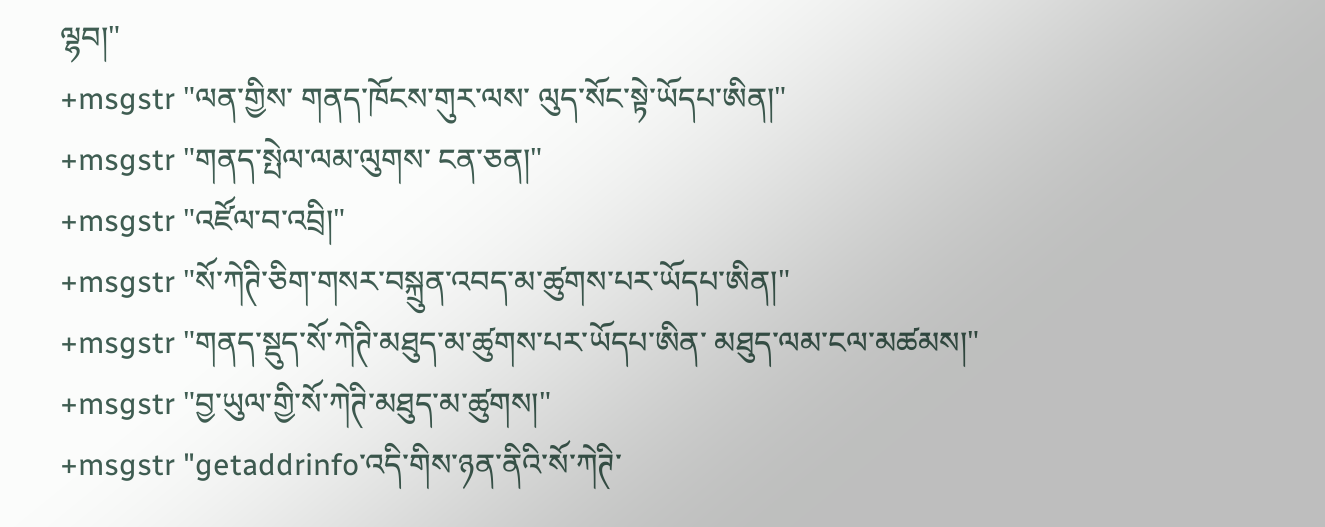ལྷབ།"
+msgstr "ལན་གྱིས་ གནད་ཁོངས་གུར་ལས་ ལུད་སོང་སྟེ་ཡོདཔ་ཨིན།"
+msgstr "གནད་སྤེལ་ལམ་ལུགས་ ངན་ཅན།"
+msgstr "འཛོལ་བ་འབྲི།"
+msgstr "སོ་ཀེཊི་ཅིག་གསར་བསྐྲུན་འབད་མ་ཚུགས་པར་ཡོདཔ་ཨིན།"
+msgstr "གནད་སྡུད་སོ་ཀེཊི་མཐུད་མ་ཚུགས་པར་ཡོདཔ་ཨིན་ མཐུད་ལམ་ངལ་མཚམས།"
+msgstr "བྱ་ཡུལ་གྱི་སོ་ཀེཊི་མཐུད་མ་ཚུགས།"
+msgstr "getaddrinfo་འདི་གིས་ཉན་ནིའི་སོ་ཀེཊི་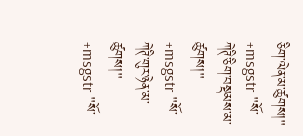ཅིག་ལེན་མ་ཚུགས།"
+msgstr "སོ་ཀེཊི་ཅིག་བསྡམས་མ་ཚུགས།"
+msgstr "སོ་ཀེཊི་གུར་ཉེན་མ་ཚུགས།"
+msgstr "སོ་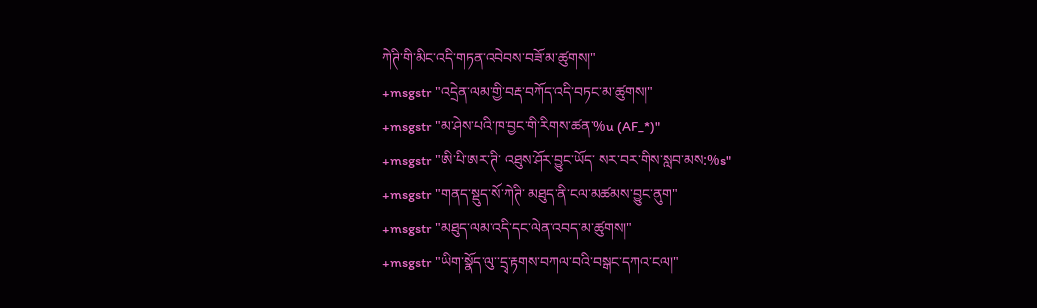ཀེཊི་གི་མིང་འདི་གཏན་འབེབས་བཟོ་མ་ཚུགས།"
+msgstr "འདྲེན་ལམ་གྱི་བརྡ་བཀོད་འདི་བཏང་མ་ཚུགས།"
+msgstr "མ་ཤེས་པའི་ཁ་བྱང་གི་རིགས་ཚན་%u (AF_*)"
+msgstr "ཨི་པི་ཨར་ཊི་ འཐུས་ཤོར་བྱུང་ཡོད་ སར་བར་གིས་སླབ་མས:%s"
+msgstr "གནད་སྡུད་སོ་ཀེཊི་ མཐུད་ནི་ངལ་མཚམས་བྱུང་ནུག"
+msgstr "མཐུད་ལམ་འདི་དང་ལེན་འབད་མ་ཚུགས།"
+msgstr "ཡིག་སྣོད་ལུ་་དྲྭ་རྟགས་བཀལ་བའི་བསྒང་དཀའ་ངལ།"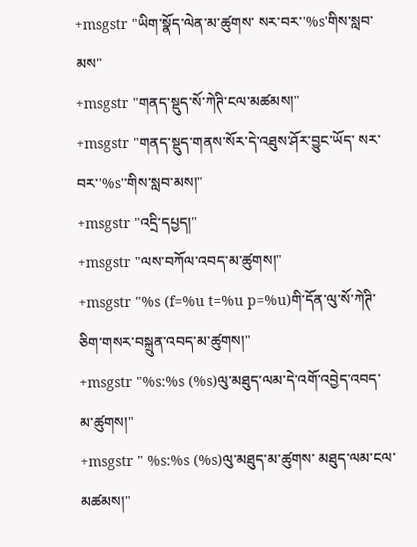+msgstr "ཡིག་སྣོད་ལེན་མ་ཚུགས་ སར་བར་'%s'གིས་སླབ་མས"
+msgstr "གནད་སྡུད་སོ་ཀེཊི་ངལ་མཚམས།"
+msgstr "གནད་སྡུད་གནས་སོར་དེ་འཐུས་ཤོར་བྱུང་ཡོད་ སར་བར་'%s'་གིས་སླབ་མས།"
+msgstr "འདྲི་དཔྱད།"
+msgstr "ལས་བཀོལ་འབད་མ་ཚུགས།"
+msgstr "%s (f=%u t=%u p=%u)གི་དོན་ལུ་སོ་ཀེཊི་ཅིག་གསར་བསྐྲུན་འབད་མ་ཚུགས།"
+msgstr "%s:%s (%s)ལུ་མཐུད་ལམ་དེ་འགོ་འབྱེད་འབད་མ་ཚུགས།"
+msgstr " %s:%s (%s)ལུ་མཐུད་མ་ཚུགས་ མཐུད་ལམ་ངལ་མཚམས།"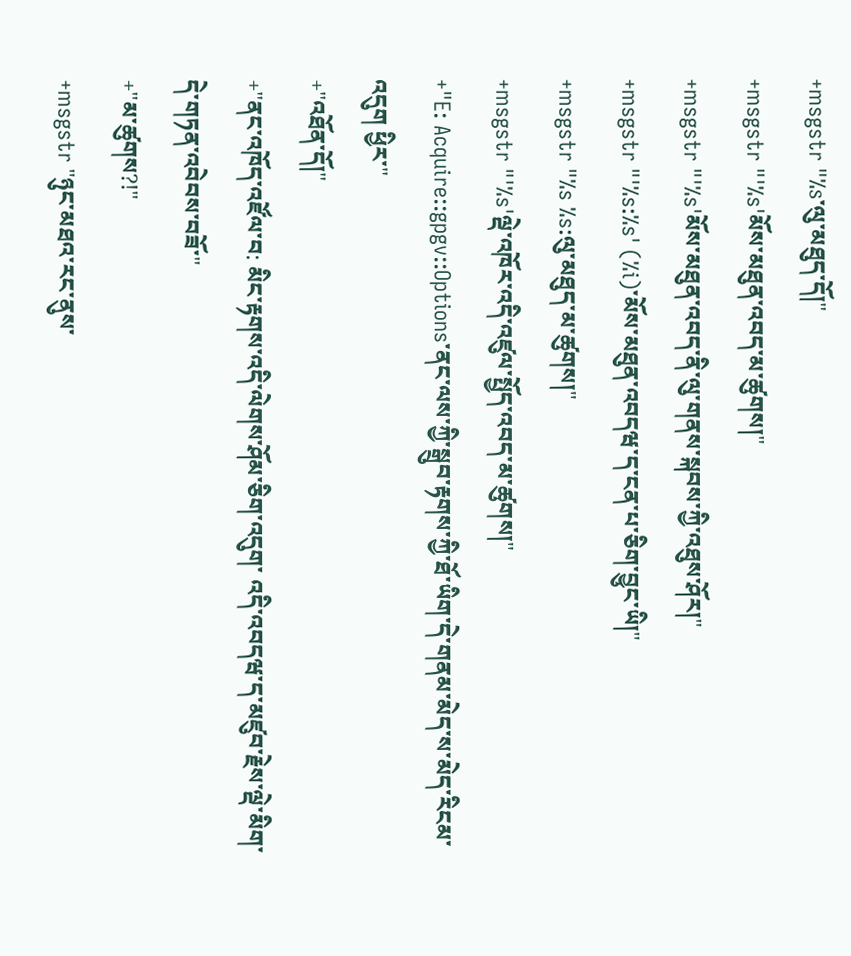+msgstr "%s་ལུ་མཐུད་དོ།"
+msgstr "'%s'མོས་མཐུན་འབད་མ་ཚུགས།"
+msgstr "'%s'མོས་མཐུན་འབད་ནི་ལུ་གནས་སྐབས་ཀྱི་འཐུས་ཤོར།"
+msgstr "'%s:%s' (%i)་མོས་མཐུན་འབདཝ་ད་ངན་པ་ཅིག་བྱུང་ཡི།"
+msgstr "%s %s:ལུ་མཐུད་མ་ཚུགས།"
+msgstr "'%s'ལྡེ་འཁོར་འདི་འཛུལ་སྤྱོད་འབད་མ་ཚུགས།"
+"E: Acquire::gpgv::Options་ནང་ལས་ཀྱི་སྒྲུབ་རྟགས་ཀྱི་ཐོ་ཡིག་དེ་གནམ་མེད་ས་མེད་རིངམ་འདུག ཕྱིར་"
+"འཐོན་དོ།"
+"ནང་འཁོད་འཛོལ་བ: མིང་རྟགས་འདི་ལེགས་ཤོམ་ཅིག་འདུག་ འདི་འབདཝ་ད་མཛུབ་རྗེས་ལྡེ་མིག་དེ་གཏན་འབེབས་བཟོ་"
+"མ་ཚུགས?!"
+msgstr "ཉུང་མཐའ་རང་ནུས་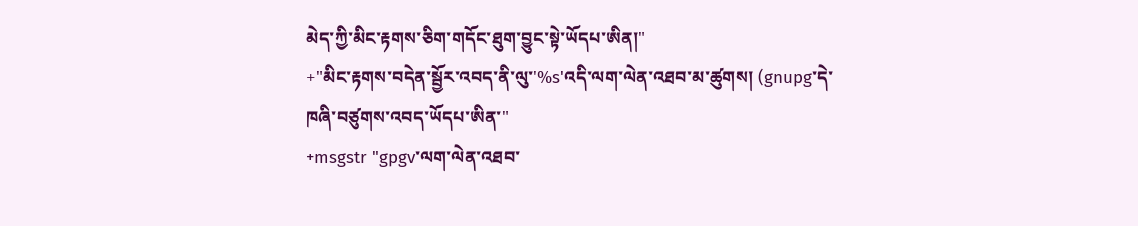མེད་ཀྱི་མིང་རྟགས་ཅིག་གདོང་ཐུག་བྱུང་སྟེ་ཡོདཔ་ཨིན།"
+"མིང་རྟགས་བདེན་སྦྱོར་འབད་ནི་ལུ་'%s'འདི་ལག་ལེན་འཐབ་མ་ཚུགས། (gnupg་དེ་ཁཞི་བཙུགས་འབད་ཡོདཔ་ཨིན་"
+msgstr "gpgv་ལག་ལེན་འཐབ་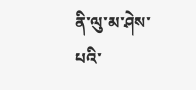ནི་ལུ་མ་ཤེས་པའི་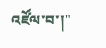འཛོལ་བ་།"